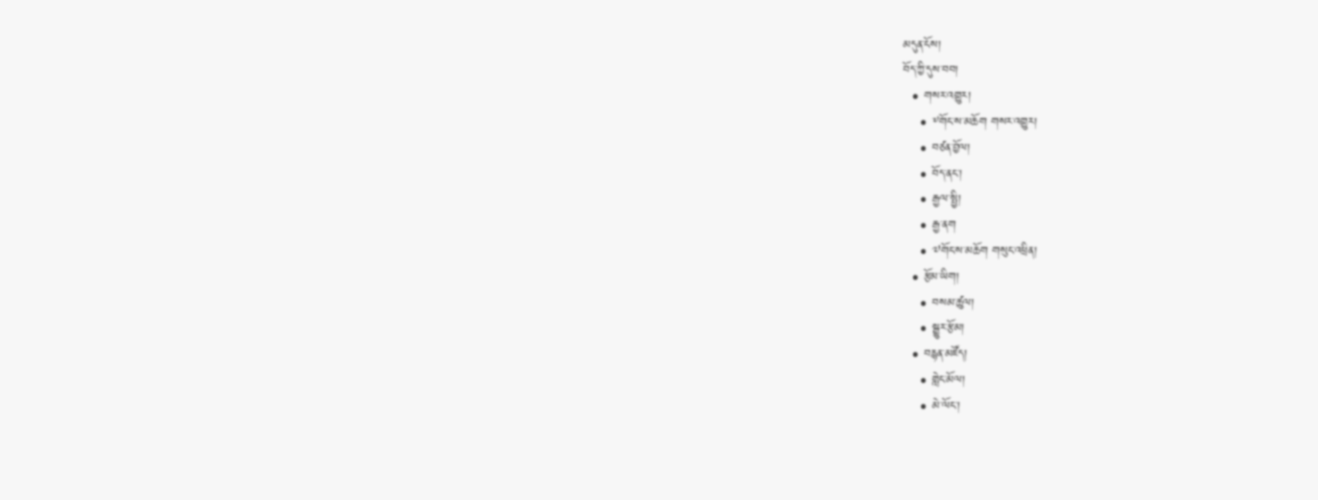མདུན་ངོས།
བོད་ཀྱི་དུས་བབ།
  • གསར་འགྱུར།
    • ༸གོང་ས་མཆོག གསར་འགྱུར།
    • བཙན་བྱོལ།
    • བོད་ནང་།
    • རྒྱལ་སྤྱི།
    • རྒྱ་ནག
    • ༧གོང་ས་མཆོག གསུང་འཕྲིན།
  • རྩོམ་ཡིག།
    • བསམ་ཚུལ།
    • སྒྱུར་རྩོམ།
  • བརྙན་མཛོད།
    • གླེང་མོལ།
    • མེ་ལོང་།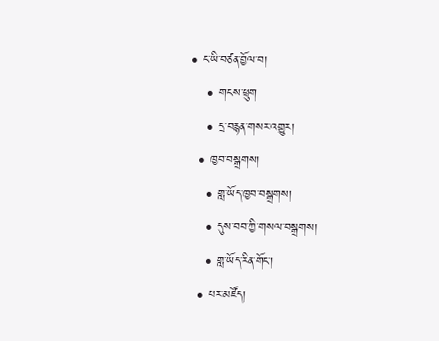• ང་ཡི་བཙན་བྱོལ་བ།
    • གངས་ཕྲུག
    • དྲ་བརྙན་གསར་འགྱུར།
  • ཁྱབ་བསྒྲགས།
    • གླ་ཡོད་ཁྱབ་བསྒྲགས།
    • དུས་བབ་ཀྱི་གསལ་བསྒྲགས།
    • གླ་ཡོད་རིན་གོང་།
  • པར་མཛོད།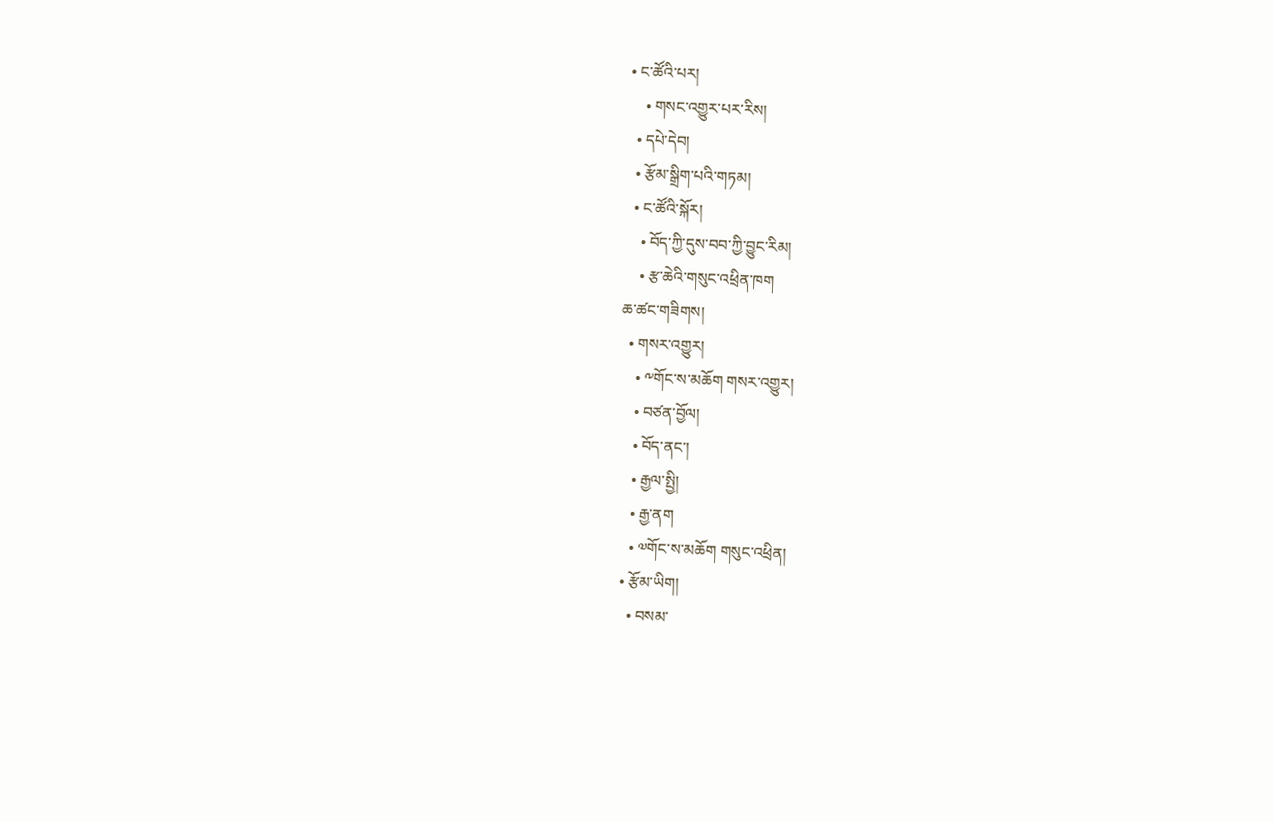• ང་ཚོའི་པར།
    • གསང་འགྱུར་པར་རིས།
  • དཔེ་དེབ།
  • རྩོམ་སྒྲིག་པའི་གཏམ།
  • ང་ཚོའི་སྐོར།
    • བོད་ཀྱི་དུས་བབ་ཀྱི་བྱུང་རིམ།
    • རྩ་ཆེའི་གསུང་འཕྲིན་ཁག
ཆ་ཚང་གཟིགས།
  • གསར་འགྱུར།
    • ༸གོང་ས་མཆོག གསར་འགྱུར།
    • བཙན་བྱོལ།
    • བོད་ནང་།
    • རྒྱལ་སྤྱི།
    • རྒྱ་ནག
    • ༧གོང་ས་མཆོག གསུང་འཕྲིན།
  • རྩོམ་ཡིག།
    • བསམ་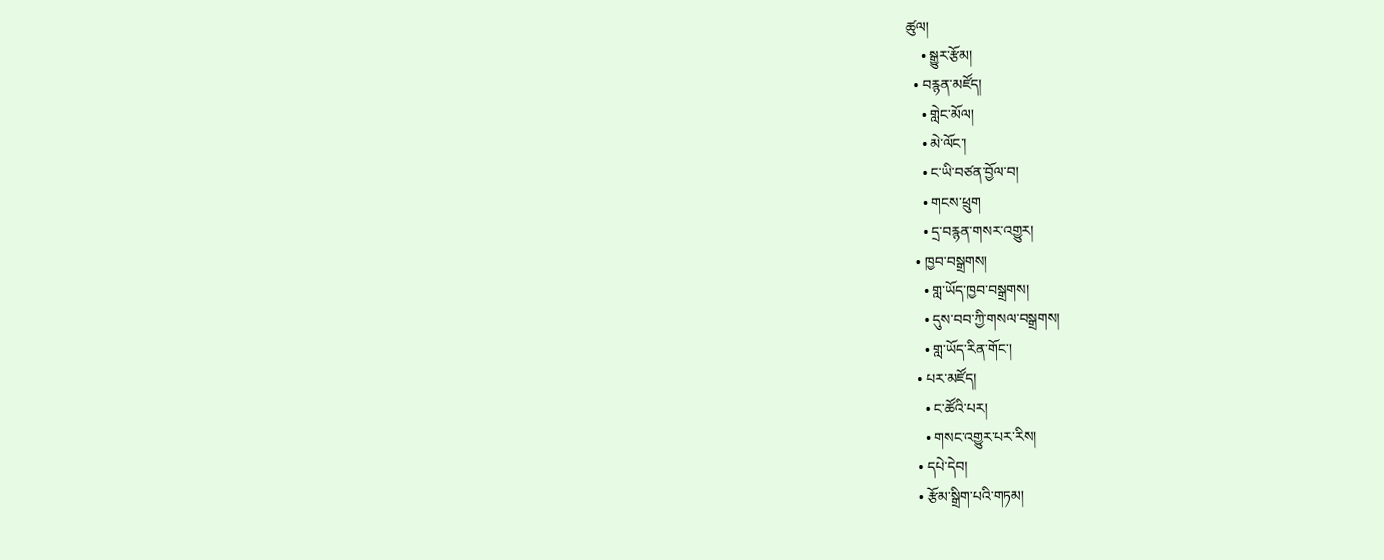ཚུལ།
    • སྒྱུར་རྩོམ།
  • བརྙན་མཛོད།
    • གླེང་མོལ།
    • མེ་ལོང་།
    • ང་ཡི་བཙན་བྱོལ་བ།
    • གངས་ཕྲུག
    • དྲ་བརྙན་གསར་འགྱུར།
  • ཁྱབ་བསྒྲགས།
    • གླ་ཡོད་ཁྱབ་བསྒྲགས།
    • དུས་བབ་ཀྱི་གསལ་བསྒྲགས།
    • གླ་ཡོད་རིན་གོང་།
  • པར་མཛོད།
    • ང་ཚོའི་པར།
    • གསང་འགྱུར་པར་རིས།
  • དཔེ་དེབ།
  • རྩོམ་སྒྲིག་པའི་གཏམ།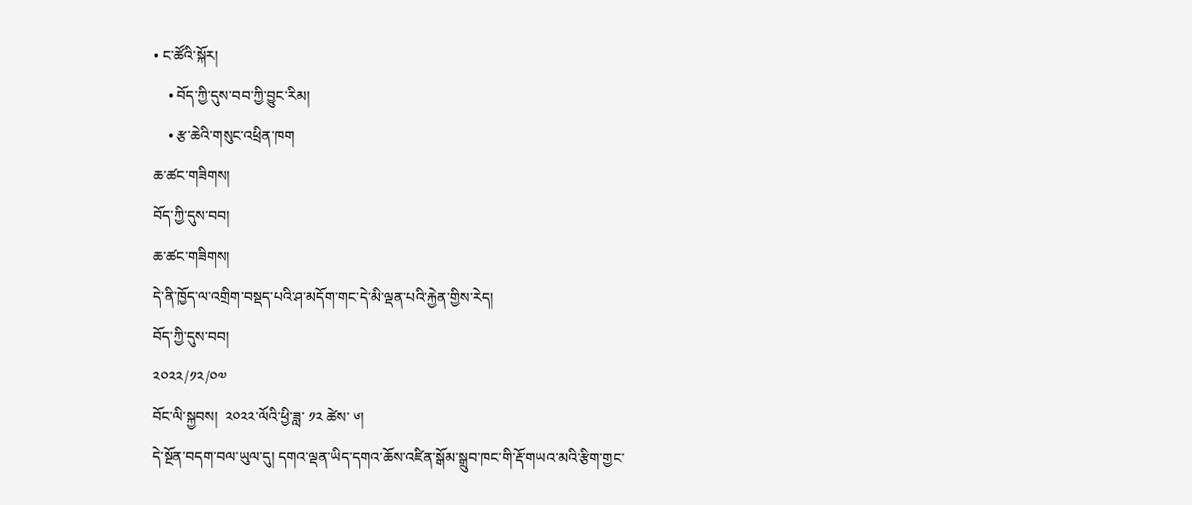• ང་ཚོའི་སྐོར།
    • བོད་ཀྱི་དུས་བབ་ཀྱི་བྱུང་རིམ།
    • རྩ་ཆེའི་གསུང་འཕྲིན་ཁག
ཆ་ཚང་གཟིགས།
བོད་ཀྱི་དུས་བབ།
ཆ་ཚང་གཟིགས།
དེ་ནི་ཁྱོད་ལ་འགྲིག་བསྡད་པའི་ཤ་མདོག་གང་དེ་མི་ལྡན་པའི་རྐྱེན་གྱིས་རེད།
བོད་ཀྱི་དུས་བབ།
༢༠༢༢/༡༢/༠༧
བོང་ལི་སྐྱབས།  ༢༠༢༢་ལོའི་ཕྱི་ཟླ་ ༡༢ ཚེས་ ༦།
དེ་སྔོན་བདག་བལ་ཡུལ་དུ། དགའ་ལྡན་ཡིད་དགའ་ཆོས་འཛིན་སྒོམ་སྒྲུབ་ཁང་གི་རྡོ་གཡའ་མའི་རྩིག་གྱང་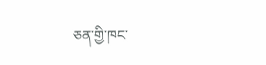ཅན་གྱི་ཁང་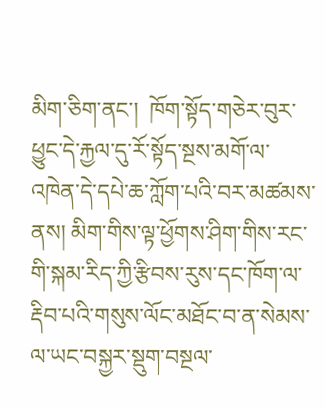མིག་ཅིག་ནང་།  ཁོག་སྟོད་གཅེར་བུར་ཕྱུང་དེ་རྐྱལ་དུ་རོ་སྟོད་སྔས་མགོ་ལ་འཁེན་དེ་དཔེ་ཆ་ཀློག་པའི་བར་མཚམས་ནས། མིག་གིས་ལྟ་ཕྱོགས་ཤིག་གིས་རང་གི་སྐམ་རིད་ཀྱི་རྩིབས་རུས་དང་ཁོག་ལ་རྡིབ་པའི་གསུས་ལོང་མཐོང་བ་ན་སེམས་ལ་ཡང་བསྐྱར་སྡུག་བསྔལ་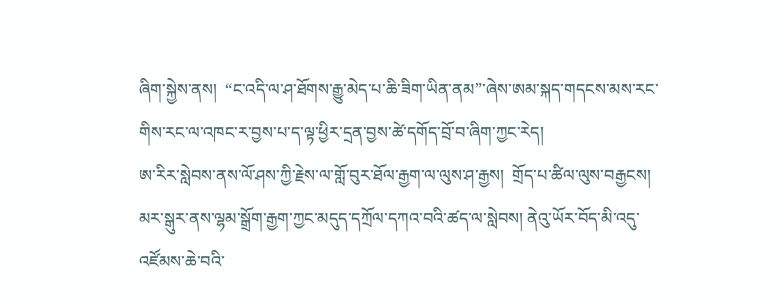ཞིག་སྐྱེས་ནས།  “ང་འདི་ལ་ཤ་ཐོགས་རྒྱུ་མེད་པ་ཆི་ཟིག་ཡིན་ནམ”་ཞེས་ཨམ་སྐད་གདངས་མས་རང་གིས་རང་ལ་འཁང་ར་བྱས་པ་ད་ལྟ་ཕྱིར་དྲན་བྱས་ཚེ་དགོད་བྲོ་བ་ཞིག་ཀྱང་རེད།
ཨ་རིར་སླེབས་ནས་ལོ་ཤས་ཀྱི་རྗེས་ལ་གློ་བུར་ཐོལ་རྒྱག་ལ་ལུས་ཤ་རྒྱས།  གྲོད་པ་ཚིལ་ལུས་བརྒྱངས། མར་སྒུར་ནས་ལྷམ་སྒྲོག་རྒྱག་ཀྱང་མདུད་དཀྲོལ་དཀའ་བའི་ཚད་ལ་སླེབས། ནེའུ་ཡོར་བོད་མི་འདུ་འཛོམས་ཆེ་བའི་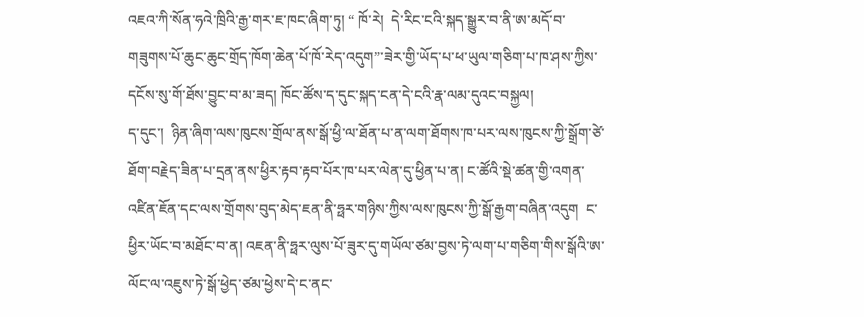འཇའ་ཀི་སོན་ཧའེ་ཁྲིའི་རྒྱ་གར་ཇ་ཁང་ཞིག་ཏུ། “ ཁོ་རེ།  དེ་རིང་ངའི་སྐད་སྒྱུར་བ་ནི་ཨ་མདོ་བ་གཟུགས་པོ་ཆུང་ཆུང་གྲོད་ཁོག་ཆེན་པོ་ཁོ་རེད་འདུག”་ཟེར་གྱི་ཡོད་པ་ཕ་ཡུལ་གཅིག་པ་ཁ་ཤས་ཀྱིས་དངོས་སུ་གོ་ཐོས་བྱུང་བ་མ་ཟད། ཁོང་ཚོས་ད་དུང་སྐད་ངན་དེ་ངའི་རྣ་ལམ་དུའང་བསྐྱལ།
ད་དུང་།  ཉིན་ཞིག་ལས་ཁུངས་གྲོལ་ནས་སྒོ་ཕྱི་ལ་ཐོན་པ་ན་ལག་ཐོགས་ཁ་པར་ལས་ཁུངས་ཀྱི་སྒྲོག་ཙེ་ཐོག་བརྗེད་ཟིན་པ་དྲན་ནས་ཕྱིར་རྟབ་རྟབ་པོར་ཁ་པར་ལེན་དུ་ཕྱིན་པ་ན། ང་ཚོའི་སྡེ་ཚན་གྱི་འགན་འཛིན་ཇོན་དང་ལས་གྲོགས་བུད་མེད་ཇན་ནི་ཧྥར་གཉིས་ཀྱིས་ལས་ཁུངས་ཀྱི་སྒོ་རྒྱག་བཞིན་འདུག  ང་ཕྱིར་ཡོང་བ་མཐོང་བ་ན། འཇན་ནི་ཧྥར་ལུས་པོ་ཟུར་དུ་གཡོལ་ཙམ་བྱས་ཏེ་ལག་པ་གཅིག་གིས་སྒོའི་ཨ་ལོང་ལ་འཇུས་ཏེ་སྒོ་ཕྱེད་ཙམ་ཕྱེས་དེ་ང་ནང་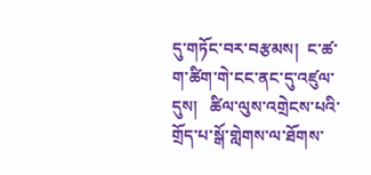དུ་གཏོང་བར་བརྩམས།  ང་ཚ་ག་ཚིག་གེ་ངང་ནང་དུ་འཛུལ་དུས།   ཚིལ་ལུས་འགྲེངས་པའི་གྲོད་པ་སྒོ་གླེགས་ལ་ཐོགས་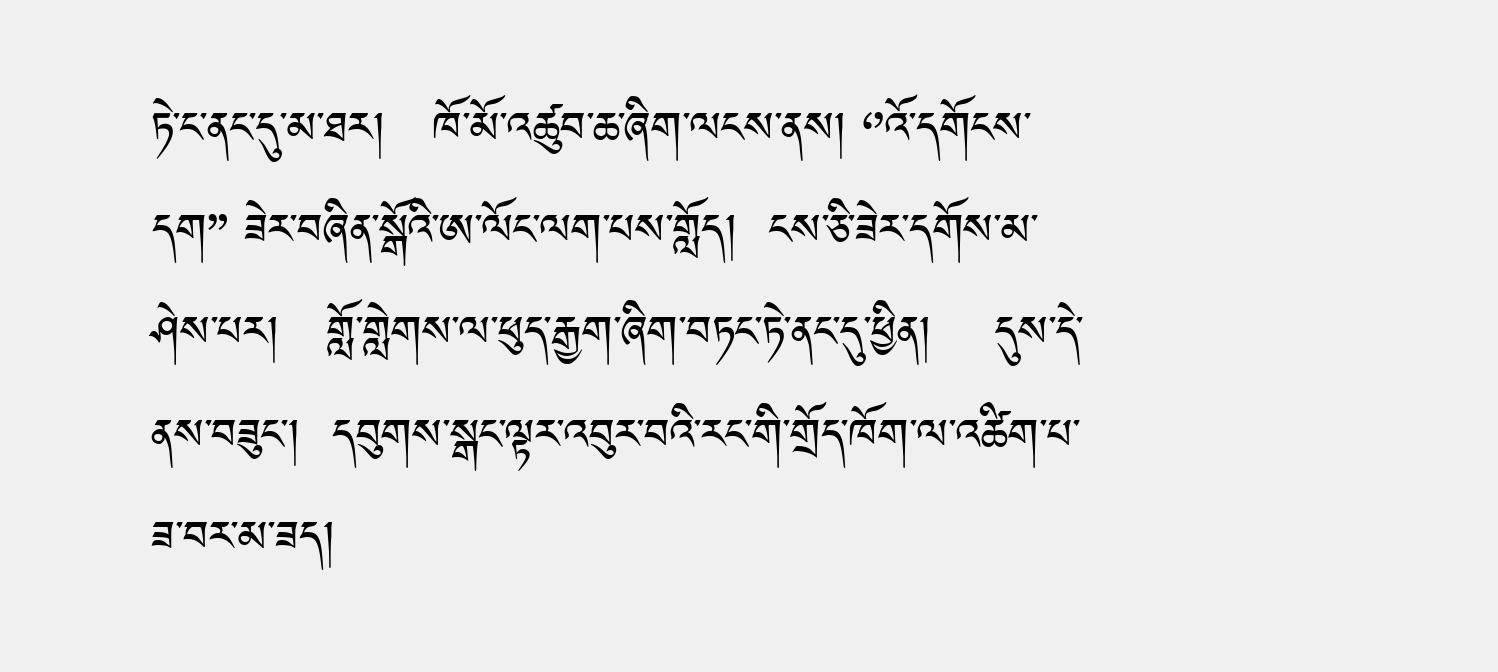ཏེ་ང་ནང་དུ་མ་ཐར།   ཁོ་མོ་འཚུབ་ཆ་ཞིག་ལངས་ནས། ‘’འོ་དགོངས་དག” ཟེར་བཞིན་སྒོའི་ཨ་ལོང་ལག་པས་གློད།  ངས་ཅི་ཟེར་དགོས་མ་ཤེས་པར།   གློ་གླེགས་ལ་ཕུད་རྒྱག་ཞིག་བཏང་ཏེ་ནང་དུ་ཕྱིན།    དུས་དེ་ནས་བཟུང་།  དབུགས་སྒང་ལྟར་འབུར་བའི་རང་གི་གྲོད་ཁོག་ལ་འཚིག་པ་ཟ་བར་མ་ཟད།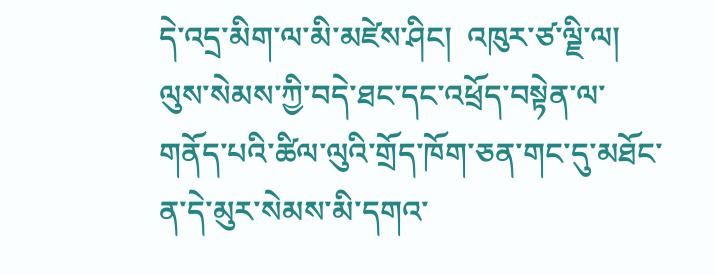དེ་འདྲ་མིག་ལ་མི་མཛེས་ཤིང།  འཁུར་ཙ་ལྗི་ལ། ལུས་སེམས་ཀྱི་བདེ་ཐང་དང་འཕྲོད་བསྟེན་ལ་གནོད་པའི་ཚིལ་ལུའི་གྲོད་ཁོག་ཅན་གང་དུ་མཐོང་ན་དེ་མུར་སེམས་མི་དགའ་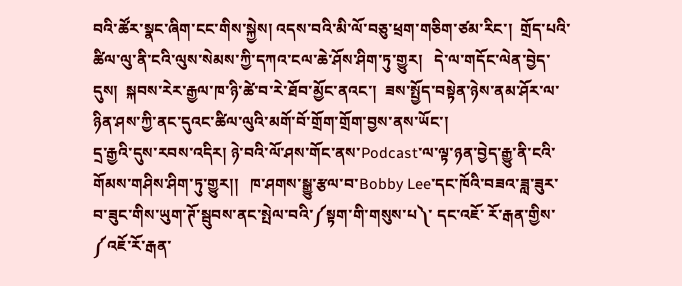བའི་ཚོར་སྣང་ཞིག་ངང་གིས་སྐྱེས། འདས་བའི་མི་ལོ་བཅུ་ཕྲག་གཅིག་ཙམ་རིང་།  གྲོད་པའི་ཚིལ་ལུ་ནི་ངའི་ལུས་སེམས་ཀྱི་དཀའ་ངལ་ཆེ་ཤོས་ཤིག་ཏུ་གྱུར།   དེ་ལ་གདོང་ལེན་བྱེད་དུས།  སྐབས་རེར་རྒྱལ་ཁ་ཉི་ཚེ་བ་རེ་ཐོབ་མྱོང་ནའང་།  ཟས་སྤྱོད་བསྟེན་ཉེས་ནམ་ཤོར་ལ་ཉིན་ཤས་ཀྱི་ནང་དུའང་ཚིལ་ལུའི་མགོ་བོ་གྲོག་གྲོག་བྱས་ནས་ཡོང་།
དྲ་རྒྱའི་དུས་རབས་འདིར། ཉེ་བའི་ལོ་ཤས་གོང་ནས་Podcast་ལ་ལྟ་ཉན་བྱེད་རྒྱུ་ནི་ངའི་གོམས་གཤིས་ཤིག་ཏུ་གྱུར།།   ཁ་ཤགས་སྒྱུ་རྩལ་བ་Bobby Lee་དང་ཁོའི་བཟའ་ཟླ་ཟུར་བ་ཟུང་གིས་ཡུག་ཊོ་སྦུབས་ནང་སྤེལ་བའི་༼སྟག་གི་གསུས་པ༽་ དང་འཇོ་ རོ་རྒན་གྱིས་ ༼འཇོ་རོ་རྒན་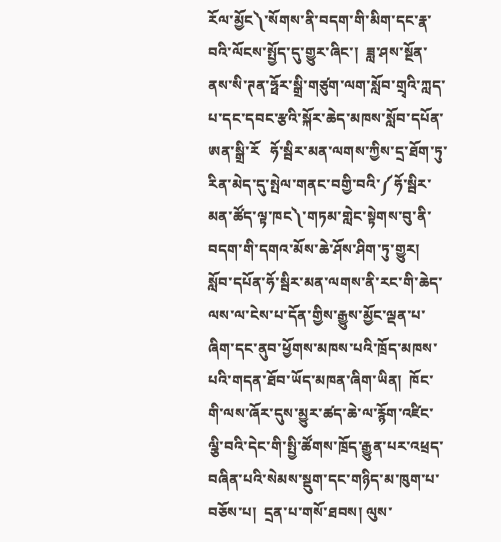རོལ་མྱོང༽་སོགས་ནི་བདག་གི་མིག་དང་རྣ་བའི་ལོངས་སྤྱོད་དུ་གྱུར་ཞིང་།  ཟླ་ཤས་སྔོན་ནས་སི་ཊན་ཧྥོར་སྒྲི་གཙུག་ལག་སློབ་གྲྭའི་ཀླད་པ་དང་དབང་རྩའི་སྐོར་ཆེད་མཁས་སློབ་དཔོན་ཨན་སྒྲི་རོ   ཧོ་སྦིར་མན་ལགས་ཀྱིས་དྲ་ཐོག་ཏུ་རིན་མེད་དུ་སྤེལ་གནང་བགྱི་བའི་༼ཧོ་སྦིར་མན་ཚོད་ལྟ་ཁང༽་གཏམ་གླེང་སྟེགས་བུ་ནི་བདག་གི་དགའ་མོས་ཆེ་ཤོས་ཤིག་ཏུ་གྱུར།
སློབ་དཔོན་ཧོ་སྦིར་མན་ལགས་ནི་རང་གི་ཆེད་ལས་ལ་ངེས་པ་དོན་གྱིས་རྒྱུས་མྱོང་ལྡན་པ་ཞིག་དང་ནུབ་ཕྱོགས་མཁས་པའི་ཁྲོད་མཁས་པའི་གདན་ཐོབ་ཡོད་མཁན་ཞིག་ཡིན།  ཁོང་གི་ལས་ཞོར་དུས་མྱུར་ཚད་ཆེ་ལ་རྙོག་འཛིང་ལྕི་བའི་དེང་གི་སྤྱི་ཚོགས་ཁྲོད་རྒྱུན་པར་འཕྲད་བཞིན་པའི་སེམས་སྡུག་དང་གཉིད་མ་ཁུག་པ་བཅོས་པ།  དྲན་པ་གསོ་ཐབས། ལུས་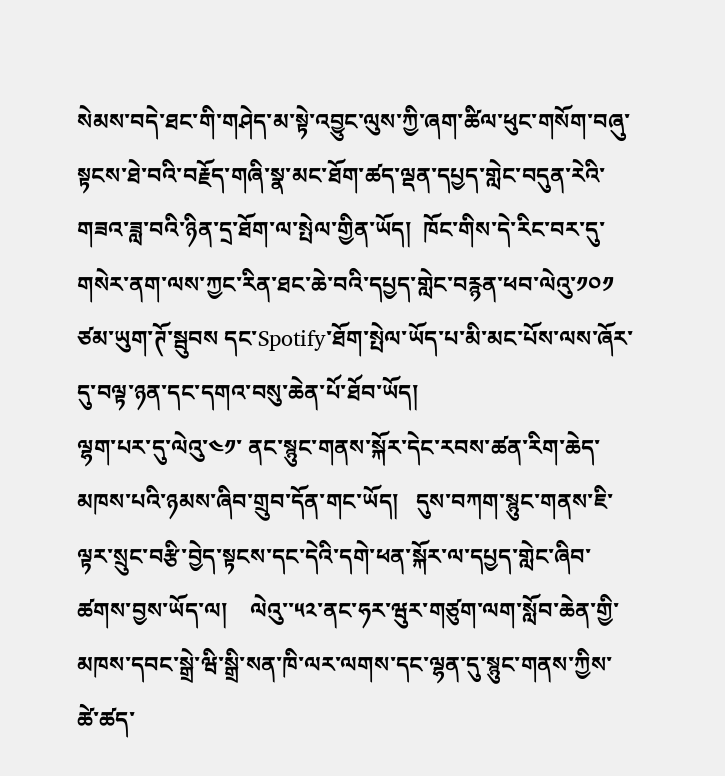སེམས་བདེ་ཐང་གི་གཤེད་མ་སྟེ་འབྱུང་ལུས་ཀྱི་ཞག་ཚིལ་ཕུང་གསོག་བཞུ་སྟངས་ཐེ་བའི་བརྗོད་གཞི་སྣ་མང་ཐོག་ཚད་ལྡན་དཔྱད་གླེང་བདུན་རེའི་གཟའ་ཟླ་བའི་ཉིན་དྲ་ཐོག་ལ་སྤེལ་གྱིན་ཡོད།  ཁོང་གིས་དེ་རིང་བར་དུ་གསེར་ནག་ལས་ཀྱང་རིན་ཐང་ཆེ་བའི་དཔྱད་གླེང་བརྙན་ཕབ་ལེའུ་༡༠༡ ཙམ་ཡུག་ཊོ་སྦུབས དང་Spotify་ཐོག་སྤེལ་ཡོད་པ་མི་མང་པོས་ལས་ཞོར་དུ་བལྟ་ཉན་དང་དགའ་བསུ་ཆེན་པོ་ཐོབ་ཡོད།
ལྷག་པར་དུ་ལེའུ་༤༡་ ནང་སྙུང་གནས་སྐོར་དེང་རབས་ཚན་རིག་ཆེད་མཁས་པའི་ཉམས་ཞིབ་གྲུབ་དོན་གང་ཡོད།   དུས་བཀག་སྙུང་གནས་ཇི་ལྟར་སྲུང་བརྩི་བྱེད་སྟངས་དང་དེའི་དགེ་ཕན་སྐོར་ལ་དཔྱད་གླེང་ཞིབ་ཚགས་བྱས་ཡོད་ལ།    ལེའུ་་༥༢་ནང་ཧར་ཝུར་གཙུག་ལག་སློབ་ཆེན་གྱི་མཁས་དབང་སྒྲེ་ཝི་སྒྲི་སན་ཁི་ལར་ལགས་དང་ལྷན་དུ་སྙུང་གནས་ཀྱིས་ཚེ་ཚད་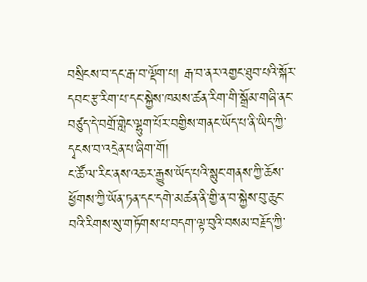བསྲིངས་བ་དང་རྒ་བ་ལྡོག་པ། རྒ་བ་ནར་འགྱང་ཐུབ་པའི་སྐོར་དབང་རྩ་རིག་པ་དང་སྐྱེས་ཁམས་ཚན་རིག་གི་སྒྲོམ་གཞི་ནང་བཙུད་དེ་བགྲོ་གླེང་ལྷུག་པོར་བགྱིས་གནང་ཡོད་པ་ནི་ཡིད་ཀྱི་དྭངས་བ་འདྲེན་པ་ཞིག་གོ།
ང་ཚོ་ལ་རིང་ནས་འཆར་རྒྱུས་ཡོད་པའི་སྙུང་གནས་ཀྱི་ཆོས་ཕྱོགས་ཀྱི་ཡོན་ཏན་དང་དགེ་མཚན་ནི་གྱི་ན་བ་སྐྱེས་བུ་ཆུང་བའི་རིགས་སུ་གཏོགས་པ་བདག་ལྟ་བུའི་བསམ་བརྗོད་ཀྱི་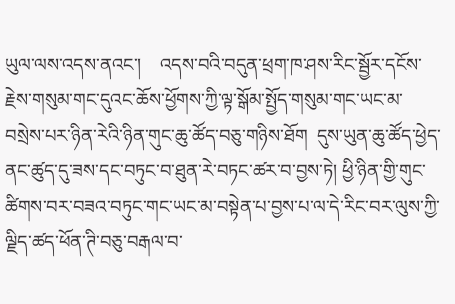ཡུལ་ལས་འདས་ནའང་།    འདས་བའི་བདུན་ཕྲག་ཁ་ཤས་རིང་སྦྱོར་དངོས་རྗེས་གསུམ་གང་དུའང་ཆོས་ཕྱོགས་ཀྱི་ལྟ་སྒོམ་སྤྱོད་གསུམ་གང་ཡང་མ་བསྲེས་པར་ཉིན་རེའི་ཉིན་གུང་ཆུ་ཚོད་བཅུ་གཉིས་ཐོག  དུས་ཡུན་ཆུ་ཚོད་ཕྱེད་ནང་ཚུད་དུ་ཟས་དང་བཏུང་བ་ཐུན་རེ་བཏང་ཚར་བ་བྱས་ཏེ། ཕྱི་ཉིན་གྱི་གུང་ཚིགས་བར་བཟའ་བཏུང་གང་ཡང་མ་བསྟེན་པ་བྱས་པ་ལ་དེ་རིང་བར་ལུས་ཀྱི་ལྗིད་ཚད་ཕོན་ཊི་བཅུ་བརྒལ་བ་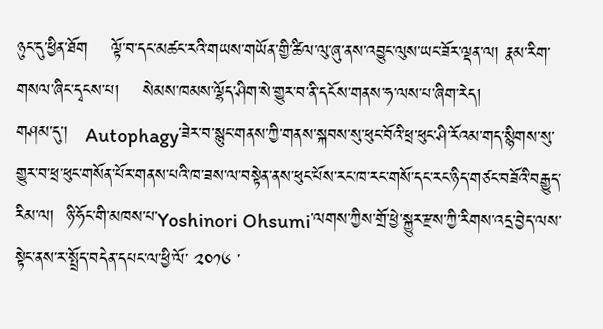ཉུང་དུ་ཕྱིན་ཐོག    ལྟོ་བ་དང་མཚང་རའི་གཡས་གཡོན་གྱི་ཚིལ་ལུ་ཞུ་ནས་འབྱུང་ལུས་ཡང་ཟོར་ལྡན་ལ། རྣམ་རིག་གསལ་ཞིང་དྭངས་པ།    སེམས་ཁམས་ལྷོད་ཤིག་སེ་གྱུར་བ་ནི་དངོས་གནས་ཧ་ལས་པ་ཞིག་རེད།
གཤམ་དུ་།   Autophagy་ཟེར་བ་སྙུང་གནས་ཀྱི་གནས་སྐབས་སུ་ཕུང་བོའི་ཕྲ་ཕུང་ཤི་རོའམ་གད་སྙིགས་སུ་གྱུར་བ་ཕྲ་ཕུང་གསོན་པོར་གནས་པའི་ཁ་ཟས་ལ་བསྟེན་ནས་ཕུང་པོས་རང་ཁ་རང་གསོ་དང་རང་ཉིད་གཙང་བཟོའི་བརྒྱུད་རིམ་ལ།  ཉི་ཧོང་གི་མཁས་པ་Yoshinori Ohsumi་ལགས་ཀྱིས་གྲོ་ཕྱེ་སྐྱུར་རྫས་ཀྱི་རིགས་འདྲ་བྱེད་ལས་སྟེང་ནས་ར་སྤྲོད་བདེན་དཔང་ལ་ཕྱི་ལོ་ ༢༠༡༦ ་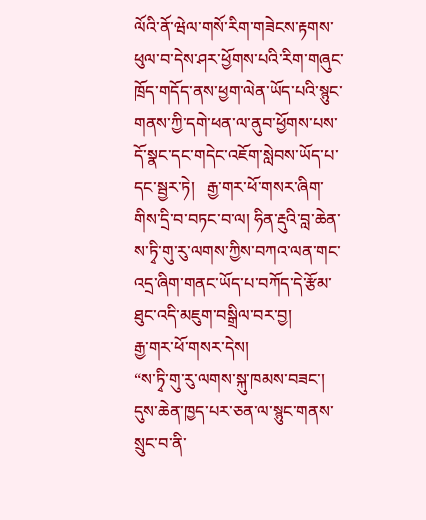ལོའི་ནོ་ཝེལ་གསོ་རིག་གཟེངས་རྟགས་ཕུལ་བ་དེས་ཤར་ཕྱོགས་པའི་རིག་གཞུང་ཁྲོད་གདོད་ནས་ཕྱག་ལེན་ཡོད་པའི་སྙུང་གནས་ཀྱི་དགེ་ཕན་ལ་ནུབ་ཕྱོགས་པས་དོ་སྣང་དང་གདེང་འཇོག་སླེབས་ཡོད་པ་དང་སྦྱར་ཏེ།   རྒྱ་གར་ཕོ་གསར་ཞིག་གིས་དྲི་བ་བཏང་བ་ལ། ཧིན་རྡུའི་བླ་ཆེན་ས་ཏྭི་གུ་རུ་ལགས་ཀྱིས་བཀའ་ལན་གང་འདྲ་ཞིག་གནང་ཡོད་པ་བཀོད་དེ་རྩོམ་ཐུང་འདི་མཇུག་བསྒྲིལ་བར་བྱ།
རྒྱ་གར་ཕོ་གསར་དེས།
“ས་ཏྭི་གུ་རུ་ལགས་སྐུ་ཁམས་བཟང་།    དུས་ཆེན་ཁྱད་པར་ཅན་ལ་སྙུང་གནས་སྲུང་བ་ནི་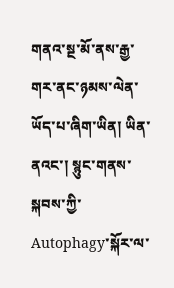གནའ་སྔ་མོ་ནས་རྒྱ་གར་ནང་ཉམས་ལེན་ཡོད་པ་ཞིག་ཡིན། ཡིན་ནའང་། སྙུང་གནས་སྐབས་ཀྱི་Autophagy་སྐོར་ལ་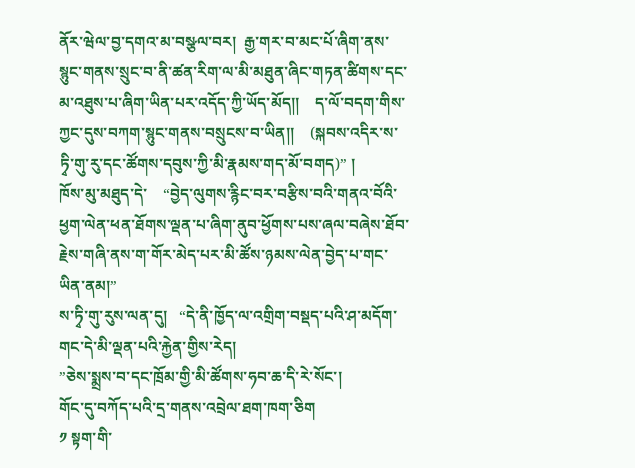ནོར་ཝེལ་བྱ་དགའ་མ་བསྩལ་བར།  རྒྱ་གར་བ་མང་པོ་ཞིག་ནས་སྙུང་གནས་སྲུང་བ་ནི་ཚན་རིག་ལ་མི་མཐུན་ཞིང་གཏན་ཚིགས་དང་མ་འཐུས་པ་ཞིག་ཡིན་པར་འདོད་ཀྱི་ཡོད་མོད།།    ད་ལོ་བདག་གིས་ཀྱང་དུས་བཀག་སྙུང་གནས་བསྲུངས་བ་ཡིན།།    (སྐབས་འདིར་ས་ཏྭི་གུ་རུ་དང་ཚོགས་དབུས་ཀྱི་མི་རྣམས་གད་མོ་བགད)” །          ཁོས་མུ་མཐུད་དེ་    “བྱེད་ལུགས་རྙིང་བར་བརྩིས་བའི་གནའ་བོའི་ཕྱག་ལེན་ཕན་ཐོགས་ལྡན་པ་ཞིག་ནུབ་ཕྱོགས་པས་ཞལ་བཞེས་ཐོབ་རྗེས་གཞི་ནས་ག་གོར་མེད་པར་མི་ཚོས་ཉམས་ལེན་བྱེད་པ་གང་ཡིན་ནམ།”
ས་ཏྭི་གུ་རུས་ལན་དུ།   “དེ་ནི་ཁྱོད་ལ་འགྲིག་བསྡད་པའི་ཤ་མདོག་གང་དེ་མི་ལྡན་པའི་རྐྱེན་གྱིས་རེད།
”ཅེས་སྨྲས་བ་དང་ཁྲོམ་གྱི་མི་ཚོགས་ཧབ་ཆ་དི་རེ་སོང་།
གོང་དུ་བཀོད་པའི་དྲ་གནས་འབྲེལ་ཐག་ཁག་ཅིག
༡ སྟག་གི་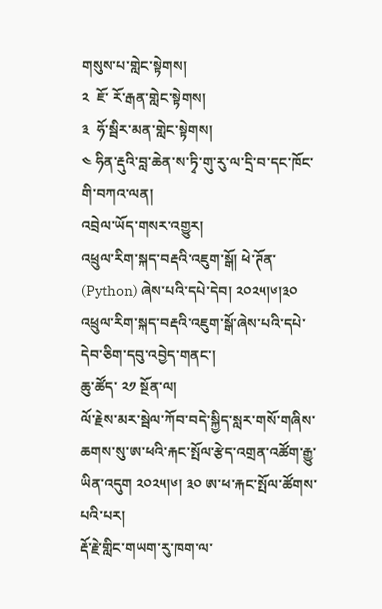གསུས་པ་གླེང་སྟེགས།
༢  ཇོ་ རོ་རྒན་གླེང་སྟེགས།
༣  ཧོ་སྦིར་མན་གླེང་སྟེགས།
༤ ཧིན་རྡུའི་བླ་ཆེན་ས་ཏྭི་གུ་རུ་ལ་དྲི་བ་དང་ཁོང་གི་བཀའ་ལན།
འབྲེལ་ཡོད་གསར་འགྱུར།
འཕྲུལ་རིག་སྐད་བརྡའི་འཇུག་སྒོ། ཕེ་ཊོན་ (Python) ཞེས་པའི་དཔེ་དེབ། ༢༠༢༥།༦།༣༠
འཕྲུལ་རིག་སྐད་བརྡའི་འཇུག་སྒོ་ཞེས་པའི་དཔེ་དེབ་ཅིག་དབུ་འབྱེད་གནང་།
ཆུ་ཚོད་ ༢༡ སྔོན་ལ།
ལོ་རྗེས་མར་སྦེལ་ཀོབ་བདེ་སྐྱིད་སླར་གསོ་གཞིས་ཆགས་སུ་ཨ་ཕའི་རྐང་སྤོལ་རྩེད་འགྲན་འཚོག་རྒྱུ་ཡིན་འདུག ༢༠༢༥།༦། ༣༠ ཨ་ཕ་རྐང་སྤོལ་ཚོགས་པའི་པར།
རྡོ་རྗེ་གླིང་གཡག་རུ་ཁག་ལ་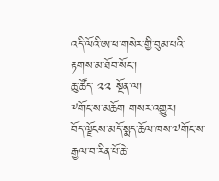འདི་ལོའི་ཨ་ཕ་གསེར་གྱི་བུམ་པའི་རྟགས་མ་ཐོབ་སོང་།
ཆུ་ཚོད་ ༢༢ སྔོན་ལ།
༸གོང་ས་མཆོག གསར་འགྱུར།
བོད་ལྗོངས་མདོ་སྨད་ཆོལ་ཁས་༧གོང་ས་རྒྱལ་བ་རིན་པོ་ཆེ་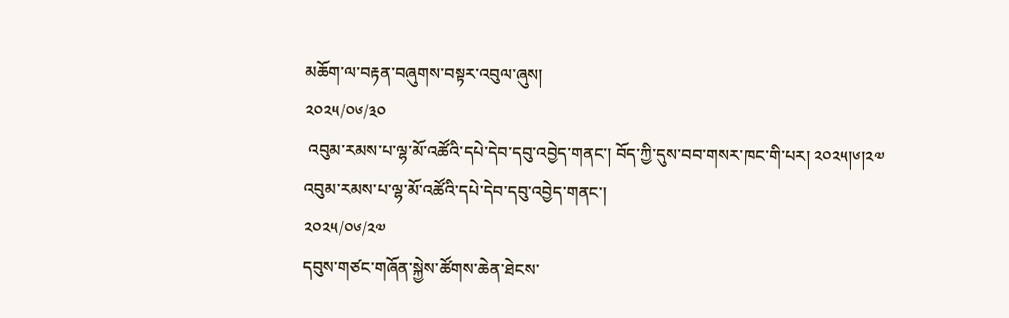མཆོག་ལ་བརྟན་བཞུགས་བསྟར་འབུལ་ཞུས།
༢༠༢༥/༠༦/༣༠
 འབུམ་རམས་པ་ལྷ་མོ་འཚོའི་དཔེ་དེབ་དབུ་འབྱེད་གནང་། བོད་ཀྱི་དུས་བབ་གསར་ཁང་གི་པར། ༢༠༢༥།༦།༢༧
འབུམ་རམས་པ་ལྷ་མོ་འཚོའི་དཔེ་དེབ་དབུ་འབྱེད་གནང་།
༢༠༢༥/༠༦/༢༧
དབུས་གཙང་གཞོན་སྐྱེས་ཚོགས་ཆེན་ཐེངས་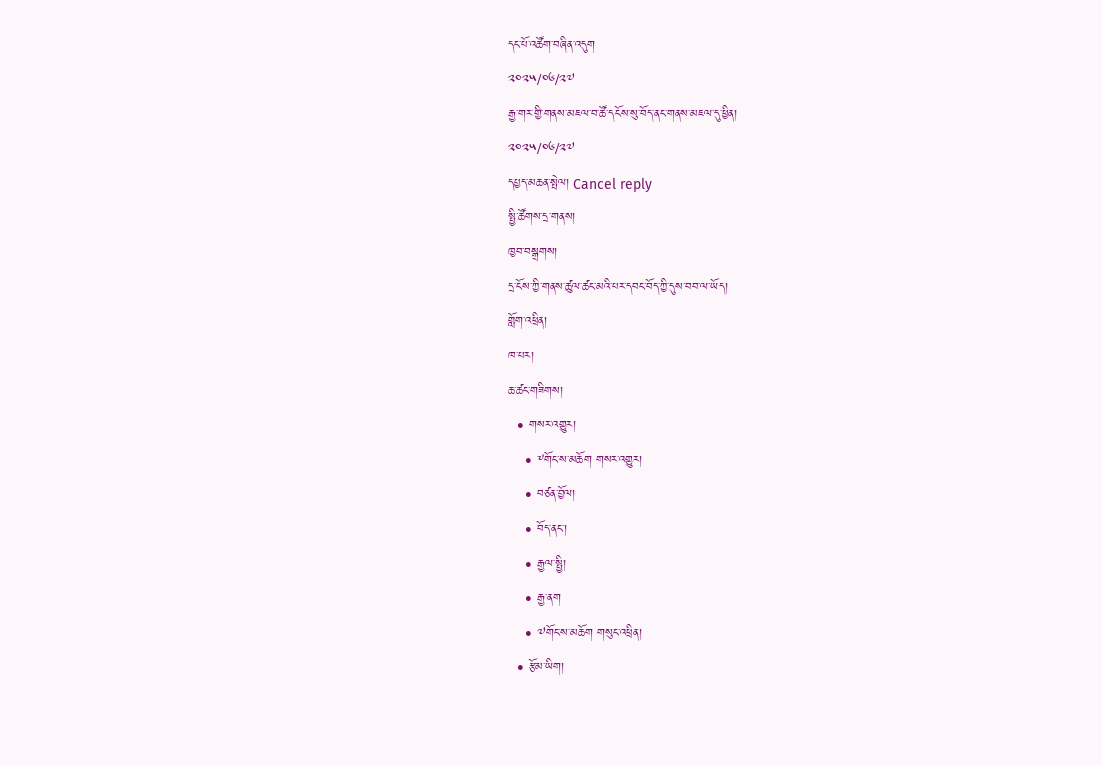དང་པོ་འཚོག་བཞིན་འདུག
༢༠༢༥/༠༦/༢༧
རྒྱ་གར་གྱི་གནས་མཇལ་བ་ཚོ་དངོས་སུ་བོད་ནང་གནས་མཇལ་དུ་ཕྱིན།
༢༠༢༥/༠༦/༢༧
དཔྱད་མཆན་སྤེལ། Cancel reply
སྤྱི་ཚོགས་དྲ་གནས།
ཁྱབ་བསྒྲགས།
དྲ་ངོས་ཀྱི་གནས་ཚུལ་ཚང་མའི་པར་དབང་བོད་ཀྱི་དུས་བབ་ལ་ཡོད།
གློག་འཕྲིན།
ཁ་པར།
ཆ་ཚང་གཟིགས།
  • གསར་འགྱུར།
    • ༸གོང་ས་མཆོག གསར་འགྱུར།
    • བཙན་བྱོལ།
    • བོད་ནང་།
    • རྒྱལ་སྤྱི།
    • རྒྱ་ནག
    • ༧གོང་ས་མཆོག གསུང་འཕྲིན།
  • རྩོམ་ཡིག།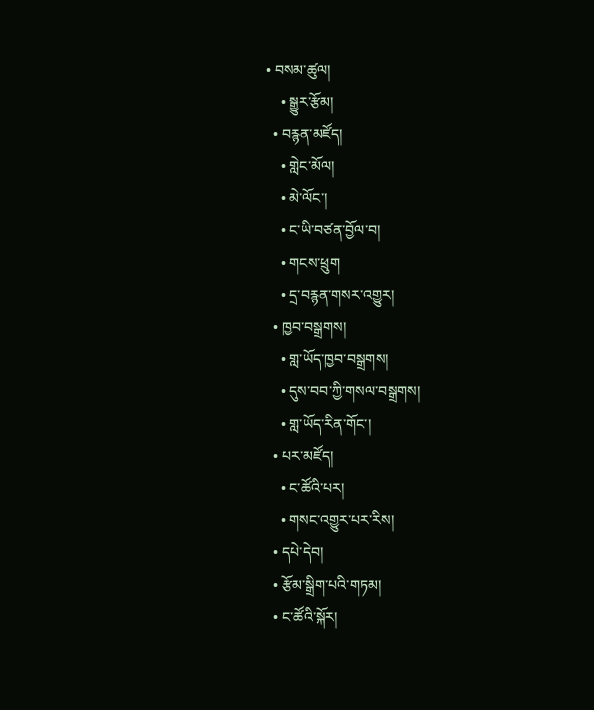• བསམ་ཚུལ།
    • སྒྱུར་རྩོམ།
  • བརྙན་མཛོད།
    • གླེང་མོལ།
    • མེ་ལོང་།
    • ང་ཡི་བཙན་བྱོལ་བ།
    • གངས་ཕྲུག
    • དྲ་བརྙན་གསར་འགྱུར།
  • ཁྱབ་བསྒྲགས།
    • གླ་ཡོད་ཁྱབ་བསྒྲགས།
    • དུས་བབ་ཀྱི་གསལ་བསྒྲགས།
    • གླ་ཡོད་རིན་གོང་།
  • པར་མཛོད།
    • ང་ཚོའི་པར།
    • གསང་འགྱུར་པར་རིས།
  • དཔེ་དེབ།
  • རྩོམ་སྒྲིག་པའི་གཏམ།
  • ང་ཚོའི་སྐོར།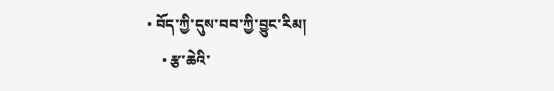• བོད་ཀྱི་དུས་བབ་ཀྱི་བྱུང་རིམ།
    • རྩ་ཆེའི་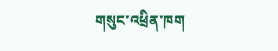གསུང་འཕྲིན་ཁག